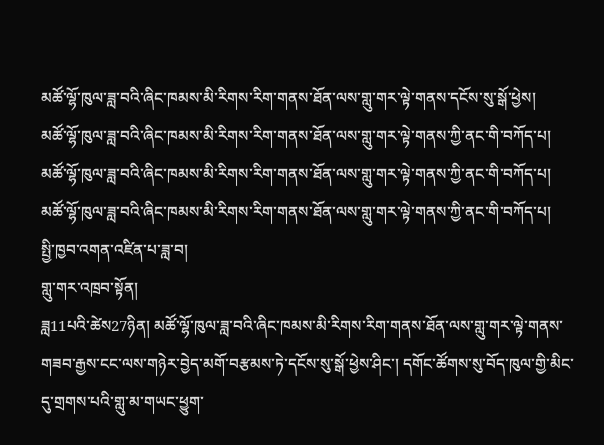མཚོ་ལྷོ་ཁུལ་ཟླ་བའི་ཞིང་ཁམས་མི་རིགས་རིག་གནས་ཐོན་ལས་གླུ་གར་ལྟེ་གནས་དངོས་སུ་སྒོ་ཕྱེས།
མཚོ་ལྷོ་ཁུལ་ཟླ་བའི་ཞིང་ཁམས་མི་རིགས་རིག་གནས་ཐོན་ལས་གླུ་གར་ལྟེ་གནས་ཀྱི་ནང་གི་བཀོད་པ།
མཚོ་ལྷོ་ཁུལ་ཟླ་བའི་ཞིང་ཁམས་མི་རིགས་རིག་གནས་ཐོན་ལས་གླུ་གར་ལྟེ་གནས་ཀྱི་ནང་གི་བཀོད་པ།
མཚོ་ལྷོ་ཁུལ་ཟླ་བའི་ཞིང་ཁམས་མི་རིགས་རིག་གནས་ཐོན་ལས་གླུ་གར་ལྟེ་གནས་ཀྱི་ནང་གི་བཀོད་པ།
སྤྱི་ཁྱབ་འགན་འཛིན་པ་ཟླ་བ།
གླུ་གར་འཁྲབ་སྟོན།
ཟླ11པའི་ཚེས27ཉིན། མཚོ་ལྷོ་ཁུལ་ཟླ་བའི་ཞིང་ཁམས་མི་རིགས་རིག་གནས་ཐོན་ལས་གླུ་གར་ལྟེ་གནས་གཟབ་རྒྱས་ངང་ལས་གཉེར་བྱེད་མགོ་བརྩམས་ཏེ་དངོས་སུ་སྒོ་ཕྱེས་ཤིང་། དགོང་ཚོགས་སུ་བོད་ཁུལ་གྱི་མིང་དུ་གྲགས་པའི་གླུ་མ་གཡང་ཕྱུག་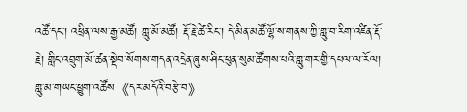འཚོ་དང་། འཕྲིན་ལས་རྒྱ་མཚོ། ཀླུ་མོ་མཚོ། རྡོ་རྗེ་ཚེ་རིང་། དེ་མིན་མཚོ་ལྷོ་ས་གནས་ཀྱི་གླུ་བ་རིག་འཛིན་རྡོ་རྗེ། གླིང་འབྲུག་མོ་ཚན་སྡེབ་སོགས་གདན་འདྲེན་ཞུས་ཤིང་ཕུན་སུམ་ཚོགས་པའི་གླུ་གར་གྱི་དཔལ་ལ་རོལ།
གླུ་མ་གཡང་ཕྱུག་འཚོས《དར་མདོའི་བརྩེ་བ》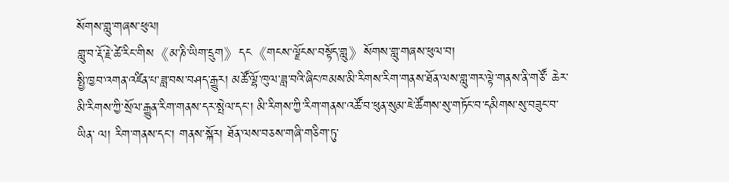སོགས་གླུ་གཞས་ཕུལ།
གླུ་བ་རྡོ་རྗེ་ཚེ་རིང་གིས《མ་ཎི་ཡིག་དྲུག》དང《གངས་ལྗོངས་བསྟོད་གླུ》སོགས་གླུ་གཞས་ཕུལ་བ།
སྤྱི་ཁྱབ་འགན་འཛིན་པ་ཟླ་བས་བཤད་རྒྱུར། མཚོ་ལྷོ་ཁུལ་ཟླ་བའི་ཞིང་ཁམས་མི་རིགས་རིག་གནས་ཐོན་ལས་གླུ་གར་ལྟེ་གནས་ནི་གཙོ་ ཆེར་མི་རིགས་ཀྱི་སྲོལ་རྒྱུན་རིག་གནས་དར་སྤེལ་དང་། མི་རིགས་ཀྱི་རིག་གནས་འཚོ་བ་ཕུན་སུམ་ཇེ་ཚོགས་སུ་གཏོང་བ་དམིགས་སུ་བཟུང་བ་ཡིན་ ལ། རིག་གནས་དང་། གནས་སྐོར། ཐོན་ལས་བཅས་གཞི་གཅིག་ཏུ་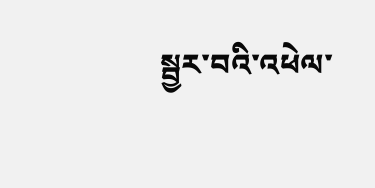སྦྱར་བའི་འཕེལ་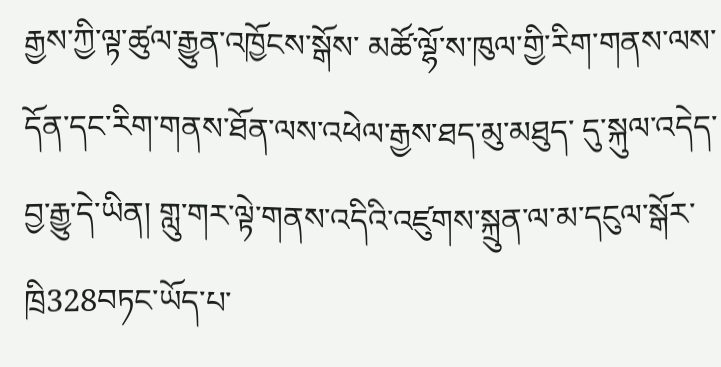རྒྱས་ཀྱི་ལྟ་ཚུལ་རྒྱུན་འཁྱོངས་སྒོས་ མཚོ་ལྷོ་ས་ཁུལ་གྱི་རིག་གནས་ལས་དོན་དང་རིག་གནས་ཐོན་ལས་འཕེལ་རྒྱས་ཐད་མུ་མཐུད་ དུ་སྐུལ་འདེད་བྱ་རྒྱུ་དེ་ཡིན། གླུ་གར་ལྟེ་གནས་འདིའི་འཛུགས་སྐྲུན་ལ་མ་དངུལ་སྒོར་ཁྲི328བཏང་ཡོད་པ་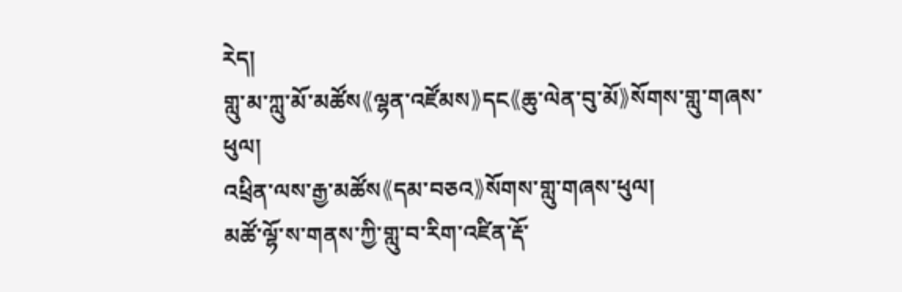རེད།
གླུ་མ་ཀླུ་མོ་མཚོས《ལྷན་འཛོམས》དང《ཆུ་ལེན་བུ་མོ》སོགས་གླུ་གཞས་ཕུལ།
འཕྲིན་ལས་རྒྱ་མཚོས《དམ་བཅའ》སོགས་གླུ་གཞས་ཕུལ།
མཚོ་ལྷོ་ས་གནས་ཀྱི་གླུ་བ་རིག་འཛིན་རྡོ་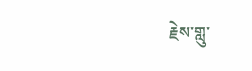རྗེས་གླུ་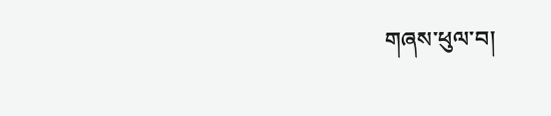གཞས་ཕུལ་བ།